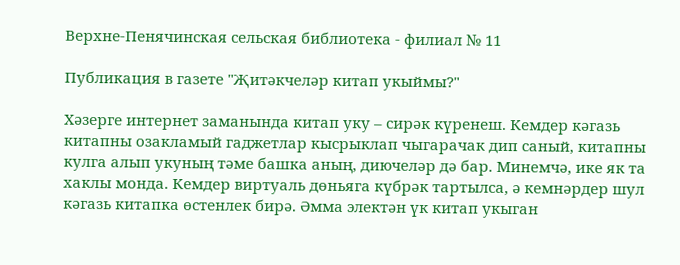Верхне-Пенячинская сельская библиотека - филиал № 11

Публикация в газете "Җитәкчеләр китап укыймы?"

Хәзерге интернет заманында китап уку – сирәк күренеш. Кемдер кәгазь китапны озакламый гаджетлар кысрыклап чыгарачак дип саный, китапны кулга алып укуның тәме башка аның, диючеләр дә бар. Минемчә, ике як та хаклы монда. Кемдер виртуаль дөньяга күбрәк тартылса, ә кемнәрдер шул кәгазь китапка өстенлек бирә. Әмма электән үк китап укыган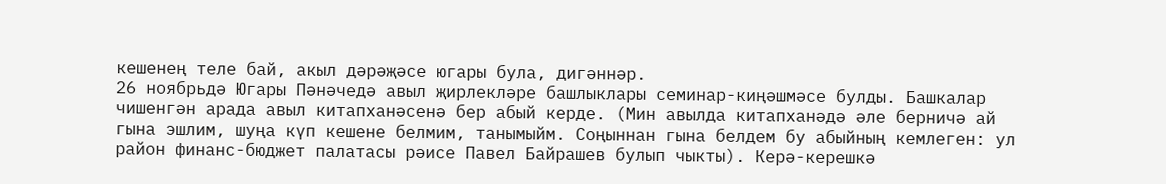кешенең теле бай, акыл дәрәҗәсе югары була, дигәннәр.
26 ноябрьдә Югары Пәнәчедә авыл җирлекләре башлыклары семинар-киңәшмәсе булды. Башкалар чишенгән арада авыл китапханәсенә бер абый керде. (Мин авылда китапханәдә әле берничә ай гына эшлим, шуңа күп кешене белмим, танымыйм. Соңыннан гына белдем бу абыйның кемлеген: ул район финанс-бюджет палатасы рәисе Павел Байрашев булып чыкты). Керә-керешкә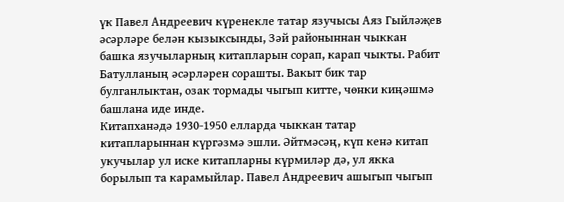үк Павел Андреевич күренекле татар язучысы Аяз Гыйләҗев әсәрләре белән кызыксынды, Зәй районыннан чыккан башка язучыларның китапларын сорап, карап чыкты. Рабит Батулланың әсәрләрен сорашты. Вакыт бик тар булганлыктан, озак тормады чыгып китте, чөнки киңәшмә башлана иде инде.
Китапханәдә 1930-1950 елларда чыккан татар китапларыннан күргәзмә эшли. Әйтмәсәң, күп кенә китап укучылар ул иске китапларны күрмиләр дә, ул якка борылып та карамыйлар. Павел Андреевич ашыгып чыгып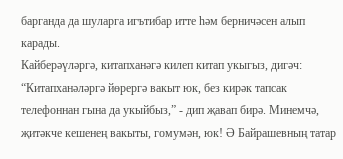барганда да шуларга игътибар итте һәм берничәсен алып карады.
Кайберәүләргә, китапханәгә килеп китап укыгыз, дигәч: “Китапханәләргә йөрергә вакыт юк, без кирәк тапсак телефоннан гына да укыйбыз,” - дип җавап бирә. Минемчә, җитәкче кешенең вакыты, гомумән, юк! Ә Байрашевның татар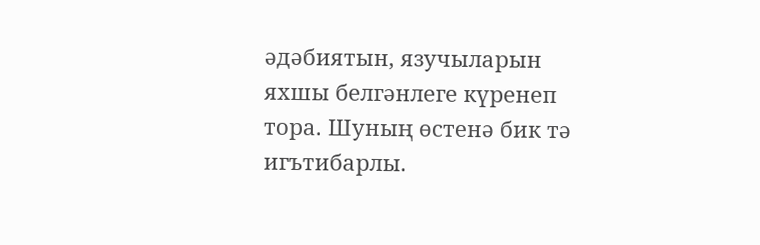әдәбиятын, язучыларын яхшы белгәнлеге күренеп тора. Шуның өстенә бик тә игътибарлы.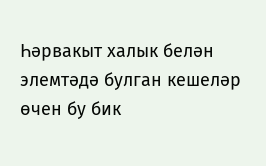Һәрвакыт халык белән элемтәдә булган кешеләр өчен бу бик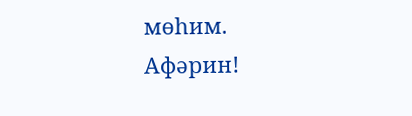мөһим. Афәрин!